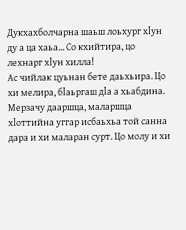Дукхахболчарна шаьш лоьхург хӏун ду а ца хаьа... Со кхийтира, цо лехнарг хӏун хилла!
Ас чийлак цуьнан бете даьхьира. Цо хи мелира, бӏаьргаш дӏа а хьабдина. Мерзачу дааршца, маларшца хӏоттийна уггар исбаьхьа той санна дара и хи маларан сурт. Цо молу и хи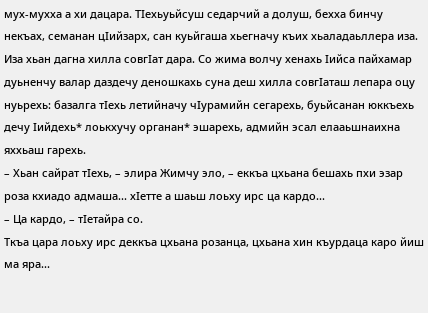мух-мухха а хи дацара. Тӏехьуьйсуш седарчий а долуш, бехха бинчу некъах, семанан цӏийзарх, сан куьйгаша хьегначу къих хьаладаьллера иза. Иза хьан дагна хилла совгӏат дара. Со жима волчу хенахь ӏийса пайхамар дуьненчу валар даздечу деношкахь суна деш хилла совгӏаташ лепара оцу нуьрехь: базалга тӏехь летийначу чӏурамийн сегарехь, буьйсанан юккъехь дечу ӏийдехь* лоькхучу органан* эшарехь, адмийн эсал елааьшнаихна яххьаш гарехь.
– Хьан сайрат тӏехь, – элира Жимчу эло, – еккъа цхьана бешахь пхи эзар роза кхиадо адмаша... хӏетте а шаьш лоьху ирс ца кардо...
– Ца кардо, – тӏетайра со.
Ткъа цара лоьху ирс деккъа цхьана розанца, цхьана хин къурдаца каро йиш ма яра...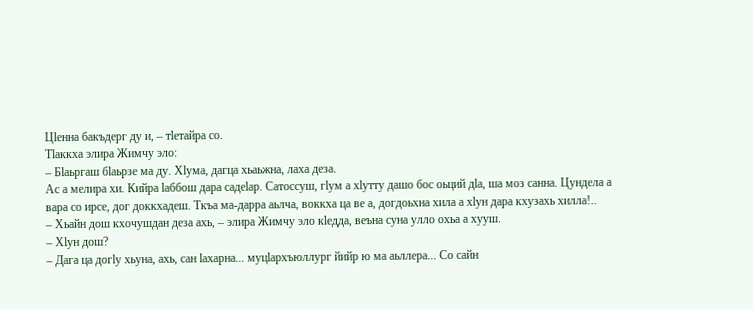Цӏенна бакъдерг ду и, – тӏетайра со.
Тӏаккха элира Жимчу эло:
– Бӏаьргаш бӏаьрзе ма ду. Хӏума, дагца хьаьжна, лаха деза.
Ас а мелира хи. Кийра ӏаббош дара садеӏар. Сатоссуш, гӏум а хӏутту дашо бос оьций дӏа, ша моз санна. Цундела а вара со ирсе, дог доккхадеш. Ткъа ма-дарра аьлча, воккха ца ве а, догдоьхна хила а хӏун дара кхузахь хилла!..
– Хьайн дош кхочушдан деза ахь, – элира Жимчу эло кӏедда, веъна суна улло охьа а хууш.
– Хӏун дош?
– Дага ца догӏу хьуна, ахь, сан ӏахарна... муцӏархъюллург йийр ю ма аьллера... Со сайн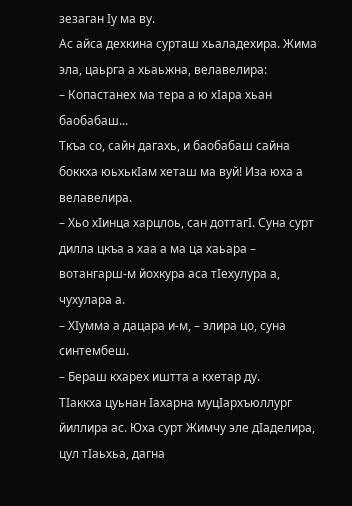зезаган ӏу ма ву.
Ас айса дехкина сурташ хьаладехира. Жима эла, цаьрга а хьаьжна, велавелира:
– Копастанех ма тера а ю хӏара хьан баобабаш...
Ткъа со, сайн дагахь, и баобабаш сайна боккха юьхькӏам хеташ ма вуй! Иза юха а велавелира.
– Хьо хӏинца харцлоь, сан доттагӏ. Суна сурт дилла цкъа а хаа а ма ца хаьара – вотангарш-м йохкура аса тӏехулура а, чухулара а.
– Хӏумма а дацара и-м, – элира цо, суна синтембеш.
– Бераш кхарех иштта а кхетар ду.
Тӏаккха цуьнан ӏахарна муцӏархъюллург йиллира ас. Юха сурт Жимчу эле дӏаделира, цул тӏаьхьа, дагна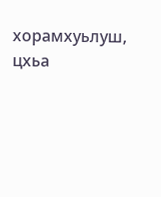хорамхуьлуш, цхьа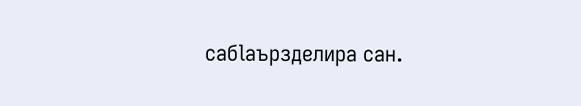сабӏаързделира сан.